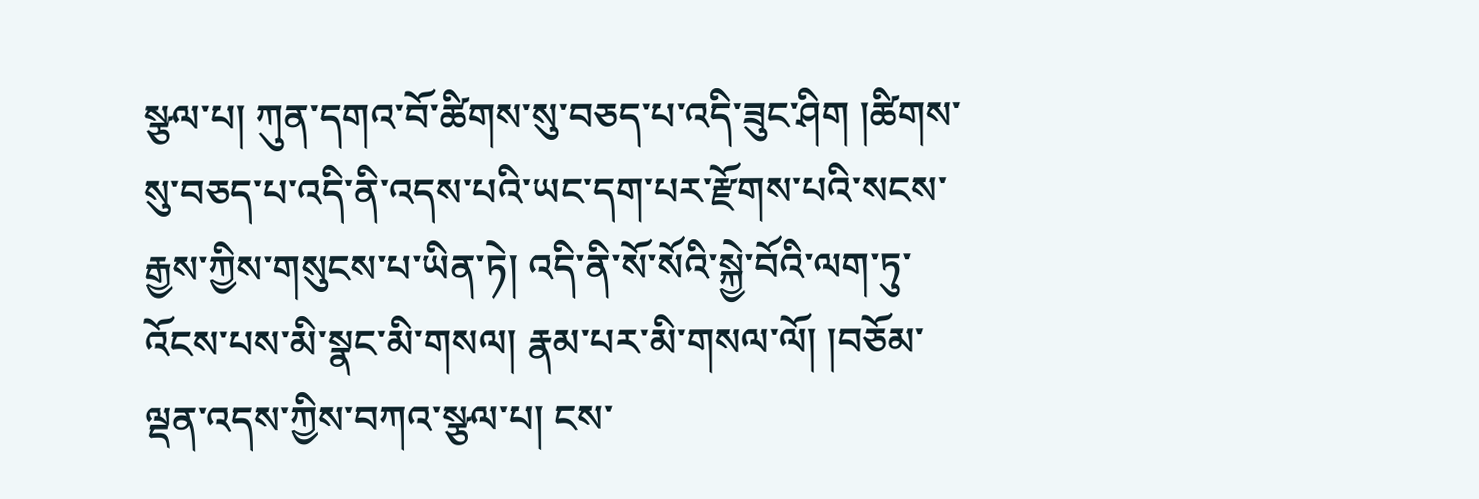སྩལ་པ། ཀུན་དགའ་བོ་ཚིགས་སུ་བཅད་པ་འདི་ཟུང་ཤིག །ཚིགས་སུ་བཅད་པ་འདི་ནི་འདས་པའི་ཡང་དག་པར་རྫོགས་པའི་སངས་རྒྱས་ཀྱིས་གསུངས་པ་ཡིན་ཏེ། འདི་ནི་སོ་སོའི་སྐྱེ་བོའི་ལག་ཏུ་འོངས་པས་མི་སྣང་མི་གསལ། རྣམ་པར་མི་གསལ་ལོ། །བཅོམ་ལྡན་འདས་ཀྱིས་བཀའ་སྩལ་པ། ངས་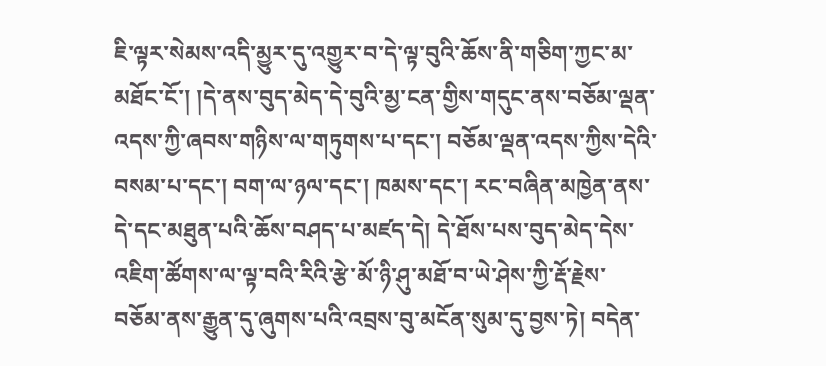ཇི་ལྟར་སེམས་འདི་མྱུར་དུ་འགྱུར་བ་དེ་ལྟ་བུའི་ཆོས་ནི་གཅིག་ཀྱང་མ་མཐོང་ངོ་། །དེ་ནས་བུད་མེད་དེ་བུའི་མྱ་ངན་གྱིས་གདུང་ནས་བཅོམ་ལྡན་འདས་ཀྱི་ཞབས་གཉིས་ལ་གཏུགས་པ་དང་། བཅོམ་ལྡན་འདས་ཀྱིས་དེའི་བསམ་པ་དང་། བག་ལ་ཉལ་དང་། ཁམས་དང་། རང་བཞིན་མཁྱེན་ནས་དེ་དང་མཐུན་པའི་ཆོས་བཤད་པ་མཛད་དེ། དེ་ཐོས་པས་བུད་མེད་དེས་འཇིག་ཚོགས་ལ་ལྟ་བའི་རིའི་རྩེ་མོ་ཉི་ཤུ་མཐོ་བ་ཡེ་ཤེས་ཀྱི་རྡོ་རྗེས་བཅོམ་ནས་རྒྱུན་དུ་ཞུགས་པའི་འབྲས་བུ་མངོན་སུམ་དུ་བྱས་ཏེ། བདེན་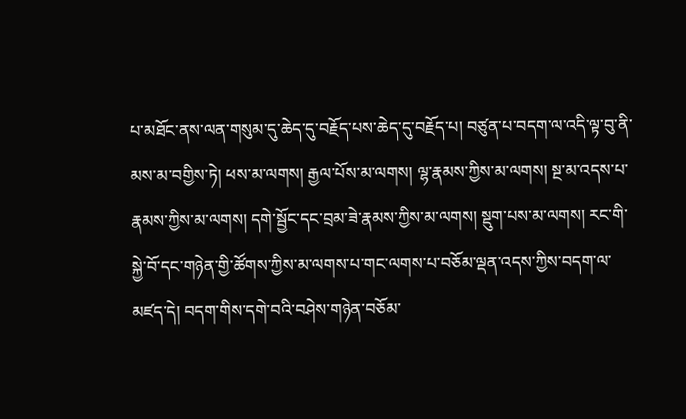པ་མཐོང་ནས་ལན་གསུམ་དུ་ཆེད་དུ་བརྗོད་པས་ཆེད་དུ་བརྗོད་པ། བཙུན་པ་བདག་ལ་འདི་ལྟ་བུ་ནི་མས་མ་བགྱིས་ཏེ། ཕས་མ་ལགས། རྒྱལ་པོས་མ་ལགས། ལྷ་རྣམས་ཀྱིས་མ་ལགས། སྔ་མ་འདས་པ་རྣམས་ཀྱིས་མ་ལགས། དགེ་སྦྱོང་དང་བྲམ་ཟེ་རྣམས་ཀྱིས་མ་ལགས། སྡུག་པས་མ་ལགས། རང་གི་སྐྱེ་བོ་དང་གཉེན་གྱི་ཚོགས་ཀྱིས་མ་ལགས་པ་གང་ལགས་པ་བཅོམ་ལྡན་འདས་ཀྱིས་བདག་ལ་མཛད་དེ། བདག་གིས་དགེ་བའི་བཤེས་གཉེན་བཅོམ་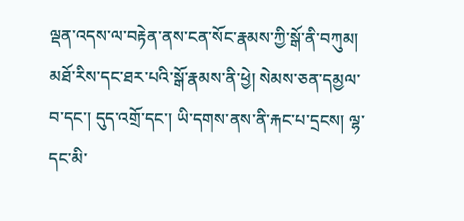ལྡན་འདས་ལ་བརྟེན་ནས་ངན་སོང་རྣམས་ཀྱི་སྒོ་ནི་བཀུམ། མཐོ་རིས་དང་ཐར་པའི་སྒོ་རྣམས་ནི་ཕྱེ། སེམས་ཅན་དམྱལ་བ་དང་། དུད་འགྲོ་དང་། ཡི་དགས་ནས་ནི་རྐང་པ་དྲངས། ལྷ་དང་མི་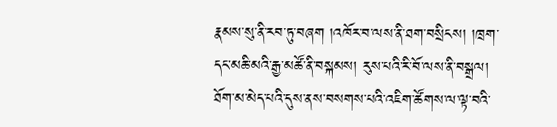རྣམས་སུ་ནི་རབ་ཏུ་བཞག །འཁོར་བ་ལས་ནི་ཐག་བསྲིངས། །ཁྲག་དང་མཆི་མའི་རྒྱ་མཚོ་ནི་བསྐམས། རུས་པའི་རི་བོ་ལས་ནི་བསྒྲལ། ཐོག་མ་མེད་པའི་དུས་ནས་བསགས་པའི་འཇིག་ཚོགས་ལ་ལྟ་བའི་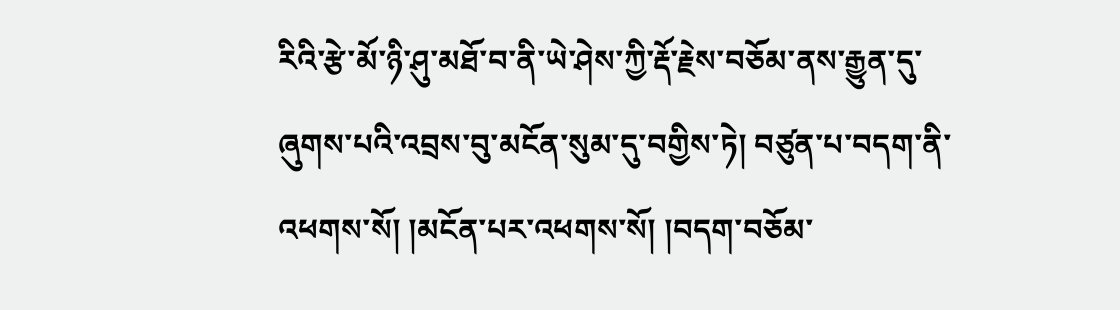རིའི་རྩེ་མོ་ཉི་ཤུ་མཐོ་བ་ནི་ཡེ་ཤེས་ཀྱི་རྡོ་རྗེས་བཅོམ་ནས་རྒྱུན་དུ་ཞུགས་པའི་འབྲས་བུ་མངོན་སུམ་དུ་བགྱིས་ཏེ། བཙུན་པ་བདག་ནི་འཕགས་སོ། །མངོན་པར་འཕགས་སོ། །བདག་བཅོམ་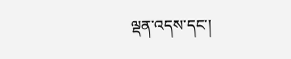ལྡན་འདས་དང་།